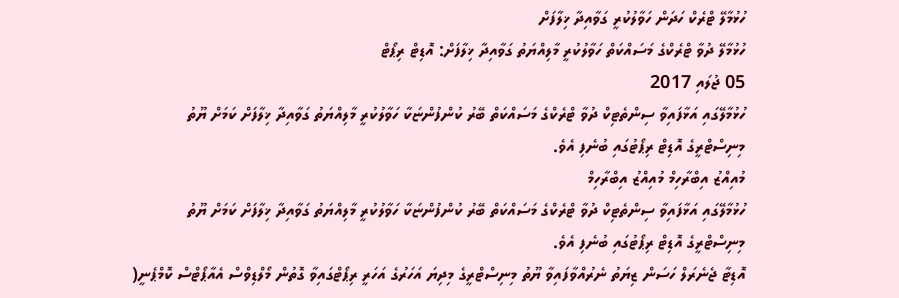ހުޅުމާލޭ ޓްރެކް ހަދަން ހަވާލުކުރީ ގަވާއިދާ ޚިލާފަށް
ހުޅުމާލޭ ދުވާ ޓްރެކްގެ މަސައްކަތް ހަވާލުކުރީ މާލިއްޔަތު ގަވާއިދާ ޚިލާފަށް: އޮޑިޓް ރިޕޯޓް
05 ޖުލައި 2017
ހުޅުމާލޭގައި އަޅާފައިވާ ސިންތެޓިކް ދުވާ ޓްރެކްގެ މަސައްކަތް ބޭރު ކުންފުންޏަކާ ހަވާލުކުރީ މާލިއްޔަތު ގަވާއިދާ ޚިލާފަށް ކަމަށް ޔޫތު މިނިސްޓްރީގެ އޮޑިޓް ރިޕޯޓުގައި ބުނެފި އެވެ.
މުއިއްޒު އިބްރާހިމް މުއިއްޒު އިބްރާހިމް
ހުޅުމާލޭގައި އަޅާފައިވާ ސިންތެޓިކް ދުވާ ޓްރެކްގެ މަސައްކަތް ބޭރު ކުންފުންޏަކާ ހަވާލުކުރީ މާލިއްޔަތު ގަވާއިދާ ޚިލާފަށް ކަމަށް ޔޫތު މިނިސްޓްރީގެ އޮޑިޓް ރިޕޯޓުގައި ބުނެފި އެވެ.
އޮޑިޓާ ޖެނެރަލް ހަސަން ޒިޔަތު ނެރުއްވާފައިވާ ޔޫތު މިނިސްޓްރީގެ މިދިޔަ އަހަރުގެ އަހަރީ ރިޕޯޓްގައިވާ ގޮތުން މޯލްޑިވްސް އެއާޕޯޓްސް ކޮމްޕެނީ(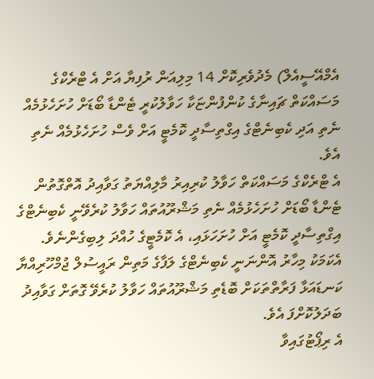އެމްއޭސީއެލް) މެދުވެރިކޮށް 14 މިލިއަން ރުފިޔާ އަށް އެ ޓްރެކްގެ މަސައްކަތް ޗައިނާގެ ކުންފުންޏަކާ ހަވާލުކުރީ ޓެންޑާ ބޯޑަށް ހުށަހެޅުމެއް ނެތި އަދި ކެބިނެޓްގެ އިގްތިސާދީ ކޮމެޓީ އަށް ވެސް ހުށަހެޅުމެއް ނެތި އެވެ.
އެ ޓްރެކްގެ މަސައްކަތް ހަވާލު ކުރިއިރު މާލިއްޔަތު ގަވާއިދު އޮތްގޮތުން ޓެންޑާ ބޯޑަށް ހުށަހެޅުމެއް ނެތި މަޝްރޫއުތައް ހަވާލު ކުރެވޭނީ ކެބިނެޓްގެ އިގްތިސާދީ ކޮމެޓީ އަށް ހުށަހަޅައި، އެ ކޮމެޓީގެ ހުއްދަ ލިބިގެންނެވެ. އެކަމަކު މިހާރު އޮންނަނީ ކެބިނެޓްގެ ލަފާގެ މަތިން ރައީސުލް ޖުމްހޫރިއްޔާ ކަނޑައަޅާ ފަރާތްތަކަށް ބޮޑެތި މަޝްރޫއުތައް ހަވާލު ކުރެވޭ ގޮތަށް ގަވާއިދު ބަދަލުކޮށްފަ އެވެ.
އެ ރިޕޯޓުގައިވާ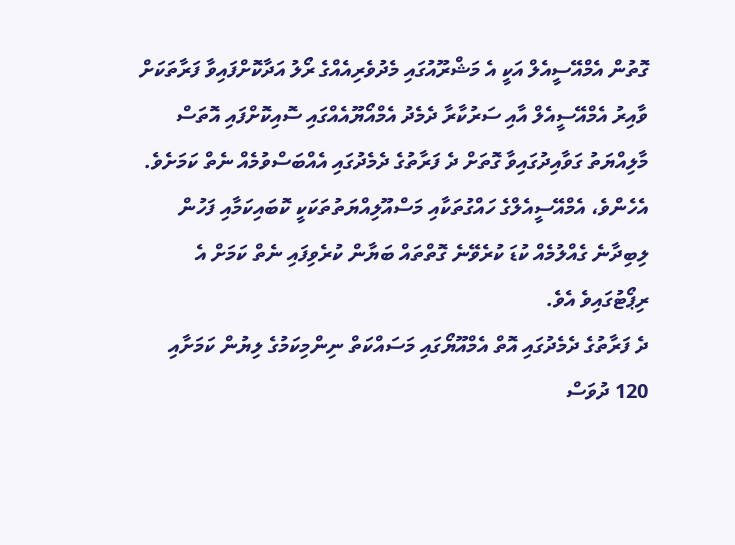ގޮތުން އެމްއޭސީއެލް އަކީ އެ މަޝްރޫއުގައި މެދުވެރިއެއްގެ ރޯލު އަދާކޮށްފައިވާ ފަރާތަކަށް ވާއިރު އެމްއޭސީއެލް އާއި ސަރުކާރާ ދެމެދު އެމްއޯޔޫއެއްގައި ސޮއިކޮށްފައި އޮތަސް މާލިއްޔަތު ގަވާއިދުގައިވާ ގޮތަށް ދެ ފަރާތުގެ ދެމެދުގައި އެއްބަސްވުމެއް ނެތް ކަމަށެވެ. އެހެންވެ، އެމްއޭސީއެލްގެ ހައްގުތަކާއި މަސްއޫލިއްޔަތުތަކަކީ ކޮބައިކަމާއި ފަހުން ލިބިދާނެ ގެއްލުމެއް ކުޑަ ކުރެވޭނެ ގޮތްތައް ބަޔާން ކުރެވިފައި ނެތް ކަމަށް އެ ރިޕޯޓުގައިވެ އެވެ.
ދެ ފަރާތުގެ ދެމެދުގައި އޮތް އެމްއޫޔޯގައި މަސައްކަތް ނިންމިކަމުގެ ލިޔުން ކަމަށާއި 120 ދުވަސް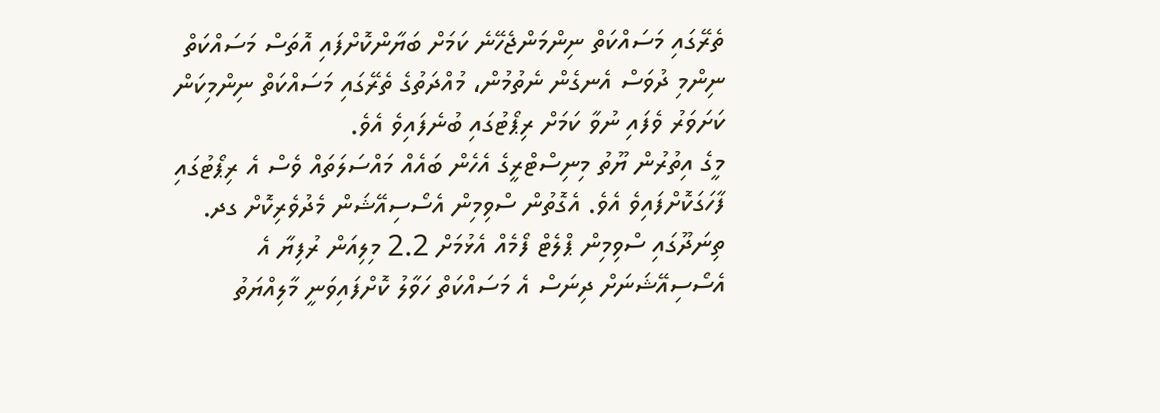ތެރޭގައި މަސައްކަތް ނިންމަންޖެހޭނެ ކަމަށް ބަޔާންކޮށްފައި އޮތަސް މަސައްކަތް ނިންމި ދުވަސް އެނގެން ނެތުމުން، މުއްދަތުގެ ތެރޭގައި މަސައްކަތް ނިންމިކަން ކަށަވަރު ވެފައި ނުވާ ކަމަށް ރިޕޯޓުގައި ބުނެފައިވެ އެވެ.
މީގެ އިތުރުން ޔޫތު މިނިސްޓްރީގެ އެހެން ބައެއް މައްސަލަތައް ވެސް އެ ރިޕޯޓުގައި ފާހަގަކޮށްފައިވެ އެވެ. އެގޮތުން ސްވިމިން އެސޯސިއޭޝަން މެދުވެރިކޮށް ގދ. ތިނަދޫގައި ސްވިމިން ޕްލެޓް ފޯމެއް އެޅުމަށް 2.2 މިލިއަން ރުފިޔާ އެ އެސޯސިއޭޝަނަށް ދިނަސް އެ މަސައްކަތް ހަވާލު ކޮށްފައިވަނީ މާލިއްޔަތު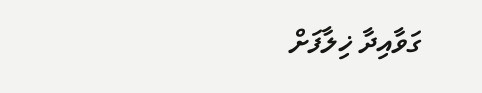ގަވާއިދާ ޚިލާފަށް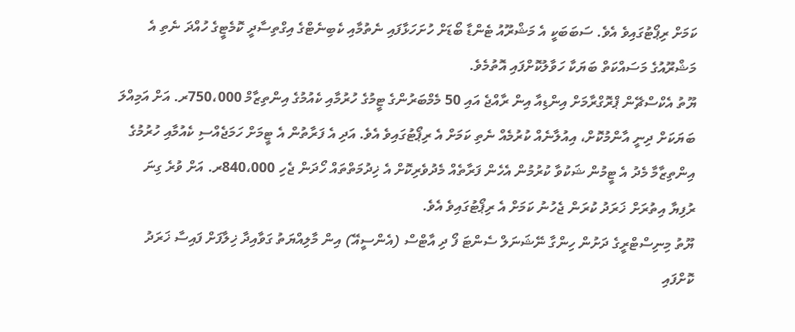ކަމަށް ރިޕޯޓުގައިވެ އެވެ. ސަބަބަކީ އެ މަޝްރޫއު ޓެންޑާ ބޯޑަށް ހުށަހަޅާފައި ނެތުމާއި ކެބިނެޓްގެ އިގްތިސާދީ ކޮމެޓީގެ ހުއްދަ ނެތި އެ މަޝްރޫއުގެ މަސައްކަތް ބަޔަކާ ހަވާލުކޮށްފައި އޮތުމެވެ.
ޔޫތު އެކްސްޗޭން ޕްރޮގްރާމަށް އިންޑިއާ އިން ރާއްޖެ އައި 50 މެމްބަރުންގެ ޓީމުގެ ހުރުމާއި ކެއުމުގެ އިންތިޒާމް 750،000ރ. އަށް އަމިއްލަ ބަޔަކަށް ދިނީ އާންމުކޮށް، އިއުލާނެއް ކުރުމެއް ނެތި ކަމަށް އެ ރިޕޯޓުގައިވެ އެވެ. އަދި އެ ފަރާތުން އެ ޓީމަށް ހަމަޖެއްސި ކެއުމާއި ހުރުމުގެ އިންތިޒާމާ މެދު އެ ޓީމުން ޝަކުވާ ކުރުމުން އެހެން ފަރާތެއް މެދުވެރިކޮށް އެ ޚިދުމަތްތައް ހޯދަން ޖެހި 840،000ރ. އަށް ވުރެ ގިނަ ރުފިޔާ އިތުރަށް ޚަރަދު ކުރަން ޖެހުނު ކަމަށް އެ ރިޕޯޓުގައިވެ އެވެ.
ޔޫތު މިނިސްޓްރީގެ ދަށުން ހިންގާ ނޭޝަނަލް ސެންޓަ ފޯ ދި އާޓްސް (އެންސީއޭ) އިން މާލިއްޔަތު ގަވާއިދާ ޚިލާފަށް ފައިސާ ޚަރަދު ކޮށްފައި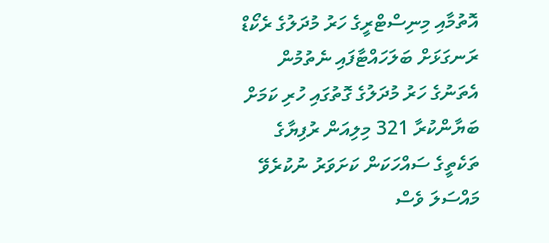އޮތުމާއި މިނިސްޓްރީގެ ހަރު މުދަލުގެ ރެކޯޑް ރަނގަޅަށް ބަލަހައްޓާފައި ނެތުމުން އެތަނުގެ ހަރު މުދަލުގެ ގޮތުގައި ހުރި ކަމަށް ބަޔާންކުރާ 321 މިލިއަން ރުފިޔާގެ ތަކެތީގެ ސައްހަކަން ކަށަވަރު ނުކުރެވޭ މައްސަލަ ވެސް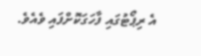އެ ރިޕޯޓުގައި ފާހަގަކޮށްފައި ވެއެވެ.